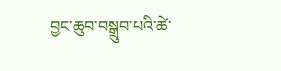བྱང་ཆུབ་བསྒྲུབ་པའི་ཚེ་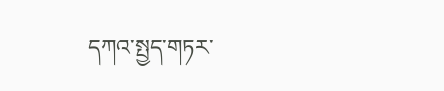དཀའ་སྤྱད་གཏར་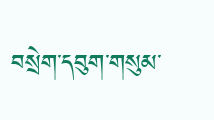བསྲེག་དབུག་གསུམ་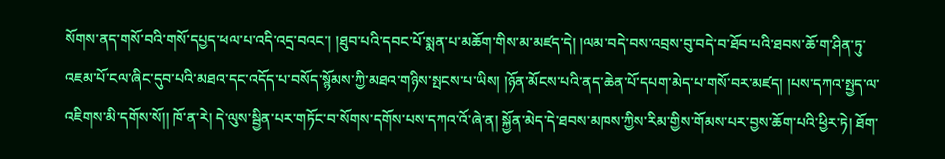སོགས་ནད་གསོ་བའི་གསོ་དཔྱད་ཕལ་པ་འདི་འདྲ་བའང་། །ཐུབ་པའི་དབང་པོ་སྨན་པ་མཆོག་གིས་མ་མཛད་དེ། །ལམ་བདེ་བས་འབྲས་བུ་བདེ་བ་ཐོབ་པའི་ཐབས་ཆོ་ག་ཤིན་ཏུ་འཇམ་པོ་ངལ་ཞིང་དུབ་པའི་མཐའ་དང་འདོད་པ་བསོད་སྙོམས་ཀྱི་མཐའ་གཉིས་སྤངས་པ་ཡིས། །ཉོན་མོངས་པའི་ནད་ཆེན་པོ་དཔག་མེད་པ་གསོ་བར་མཛད། །པས་དཀའ་སྤྱད་ལ་འཇིགས་མི་དགོས་སོ།། ཁོ་ན་རེ། དེ་ལུས་སྦྱིན་པར་གཏོང་བ་སོགས་དགོས་པས་དཀའ་འོ་ཞེ་ན། སྐྱོན་མེད་དེ་ཐབས་མཁས་ཀྱིས་རིམ་གྱིས་གོམས་པར་བྱས་ཆོག་པའི་ཕྱིར་ཏེ། ཐོག་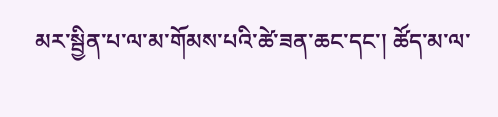མར་སྦྱིན་པ་ལ་མ་གོམས་པའི་ཚེ་ཟན་ཆང་དང་། ཚོད་མ་ལ་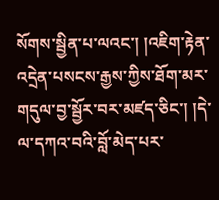སོགས་སྦྱིན་པ་ལའང་། །འཇིག་རྟེན་འདྲེན་པསངས་རྒྱས་ཀྱིས་ཐོག་མར་གདུལ་བྱ་སྦྱོར་བར་མཛད་ཅིང་། །དེ་ལ་དཀའ་བའི་བློ་མེད་པར་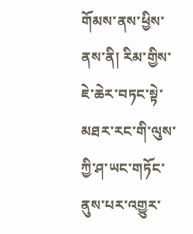གོམས་ནས་ཕྱིས་ནས་ནི། རིམ་གྱིས་ཇེ་ཆེར་བཏང་སྟེ་མཐར་རང་གི་ལུས་ཀྱི་ཤ་ཡང་གཏོང་ནུས་པར་འགྱུར་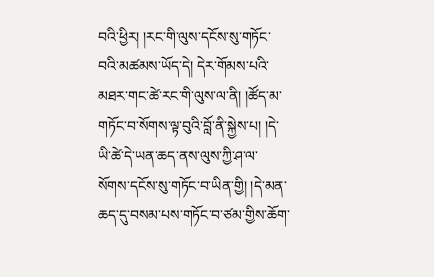བའི་ཕྱིར། །རང་གི་ལུས་དངོས་སུ་གཏོང་བའི་མཚམས་ཡོད་དེ། དེར་གོམས་པའི་མཐར་གང་ཚེ་རང་གི་ལུས་ལ་ནི། །ཚོད་མ་གཏོང་བ་སོགས་ལྟ་བུའི་བློ་ནི་སྐྱེས་པ། །དེ་ཡི་ཚེ་དེ་ཡན་ཆད་ནས་ལུས་ཀྱི་ཤ་ལ་སོགས་དངོས་སུ་གཏོང་བ་ཡིན་གྱི། །དེ་མན་ཆད་དུ་བསམ་པས་གཏོང་བ་ཙམ་གྱིས་ཆོག་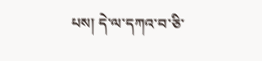པས། དེ་ལ་དཀའ་བ་ཅི་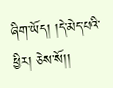ཞིག་ཡོད། །དེ་མེད་པའི་ཕྱིར། ཅེས་སོ།།